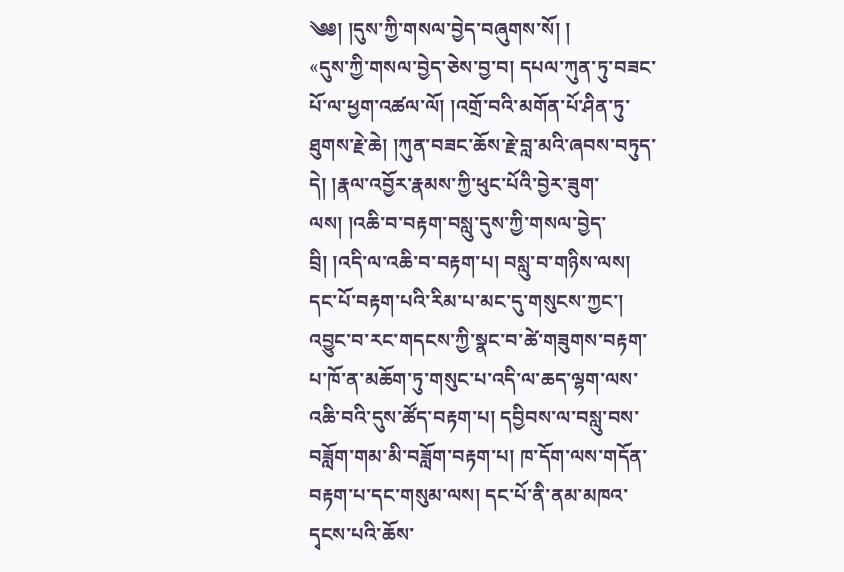༄༅། །དུས་ཀྱི་གསལ་བྱེད་བཞུགས་སོ། །
«དུས་ཀྱི་གསལ་བྱེད་ཅེས་བྱ་བ། དཔལ་ཀུན་ཏུ་བཟང་པོ་ལ་ཕྱག་འཚལ་ལོ། །འགྲོ་བའི་མགོན་པོ་ཤིན་ཏུ་ཐུགས་རྗེ་ཆེ། །ཀུན་བཟང་ཆོས་རྗེ་བླ་མའི་ཞབས་བཏུད་དེ། །རྣལ་འབྱོར་རྣམས་ཀྱི་ཕུང་པོའི་བྱེར་ཟུག་ལས། །འཆི་བ་བརྟག་བསླུ་དུས་ཀྱི་གསལ་བྱེད་བྲི། །འདི་ལ་འཆི་བ་བརྟག་པ། བསླུ་བ་གཉིས་ལས། དང་པོ་བརྟག་པའི་རིམ་པ་མང་དུ་གསུངས་ཀྱང་། འབྱུང་བ་རང་གདངས་ཀྱི་སྣང་བ་ཚེ་གཟུགས་བརྟག་པ་ཁོ་ན་མཆོག་ཏུ་གསུང་པ་འདི་ལ་ཆད་ལྷག་ལས་འཆི་བའི་དུས་ཚོད་བརྟག་པ། དབྱིབས་ལ་བསླུ་བས་བཟློག་གམ་མི་བཟློག་བརྟག་པ། ཁ་དོག་ལས་གདོན་བརྟག་པ་དང་གསུམ་ལས། དང་པོ་ནི་ནམ་མཁའ་དྭངས་པའི་ཆོས་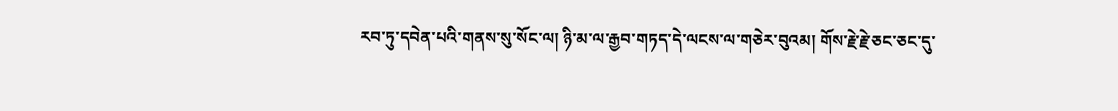རབ་ཏུ་དབེན་པའི་གནས་སུ་སོང་ལ། ཉི་མ་ལ་རྒྱབ་གཏད་དེ་ལངས་ལ་གཅེར་བུའམ། གོས་རྗེ་རྗེ་ཅང་ཅང་དུ་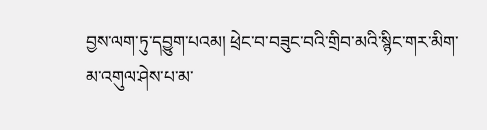བྱས་ལག་ཏུ་དབྱུག་པའམ། ཕྲེང་བ་བཟུང་བའི་གྲིབ་མའི་སྙིང་གར་མིག་མ་འགུལ་ཤེས་པ་མ་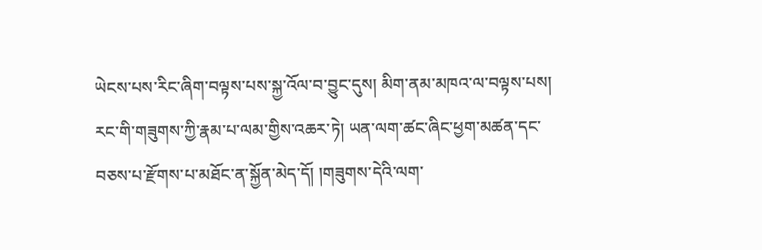ཡེངས་པས་རིང་ཞིག་བལྟས་པས་སྐྱ་འོལ་བ་བྱུང་དུས། མིག་ནམ་མཁའ་ལ་བལྟས་པས། རང་གི་གཟུགས་ཀྱི་རྣམ་པ་ལམ་གྱིས་འཆར་ཏེ། ཡན་ལག་ཚང་ཞིང་ཕྱག་མཚན་དང་བཅས་པ་རྫོགས་པ་མཐོང་ན་སྐྱོན་མེད་དོ། །གཟུགས་དེའི་ལག་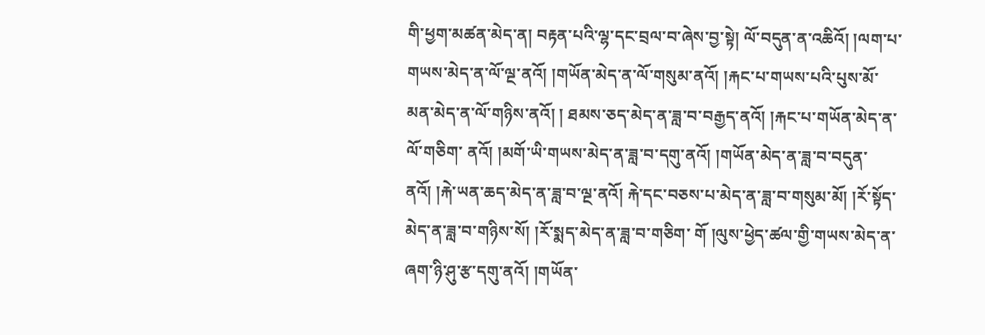གི་ཕྱག་མཚན་མེད་ན། བརྟན་པའི་ལྷ་དང་བྲལ་བ་ཞེས་བྱ་སྟེ། ལོ་བདུན་ན་འཆིའོ། །ལག་པ་གཡས་མེད་ན་ལོ་ལྔ་ནའོ། །གཡོན་མེད་ན་ལོ་གསུམ་ནའོ། །རྐང་པ་གཡས་པའི་པུས་མོ་མན་མེད་ན་ལོ་གཉིས་ནའོ། ། ཐམས་ཅད་མེད་ན་ཟླ་བ་བརྒྱད་ནའོ། །རྐང་པ་གཡོན་མེད་ན་ལོ་གཅིག་ ནའོ། །མགོ་ཡི་གཡས་མེད་ན་ཟླ་བ་དགུ་ནའོ། །གཡོན་མེད་ན་ཟླ་བ་བདུན་ནའོ། །རྐེ་ཡན་ཆད་མེད་ན་ཟླ་བ་ལྔ་ནའོ། རྐེ་དང་བཅས་པ་མེད་ན་ཟླ་བ་གསུམ་མོ། །རོ་སྟོད་མེད་ན་ཟླ་བ་གཉིས་སོ། །རོ་སྨད་མེད་ན་ཟླ་བ་གཅིག་ གོ །ལུས་ཕྱེད་ཚལ་གྱི་གཡས་མེད་ན་ཞག་ཉི་ཤུ་རྩ་དགུ་ནའོ། །གཡོན་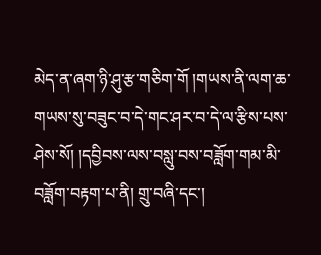མེད་ན་ཞག་ཉི་ཤུ་རྩ་གཅིག་གོ །གཡས་ནི་ལག་ཆ་གཡས་སུ་བཟུང་བ་དེ་གང་ཤར་བ་དེ་ལ་རྩིས་པས་ཤེས་སོ། །དབྱིབས་ལས་བསླུ་བས་བཟློག་གམ་མི་བཟློག་བརྟག་པ་ནི། གྲུ་བཞི་དང་།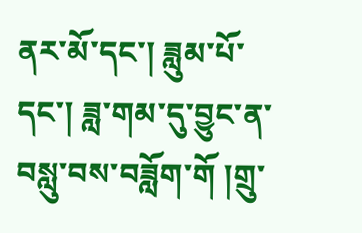ནར་མོ་དང་། ཟླུམ་པོ་དང་། ཟླ་གམ་དུ་བྱུང་ན་བསླུ་བས་བཟློག་གོ །གྲུ་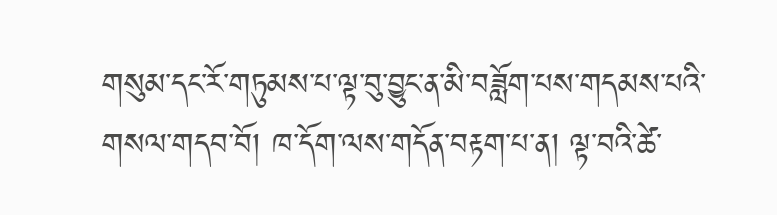གསུམ་དང་རོ་གཏུམས་པ་ལྟ་བུ་བྱུང་ན་མི་བཟློག་པས་གདམས་པའི་གསལ་གདབ་བོ། ཁ་དོག་ལས་གདོན་བརྟག་པ་ན། ལྟ་བའི་ཚེ་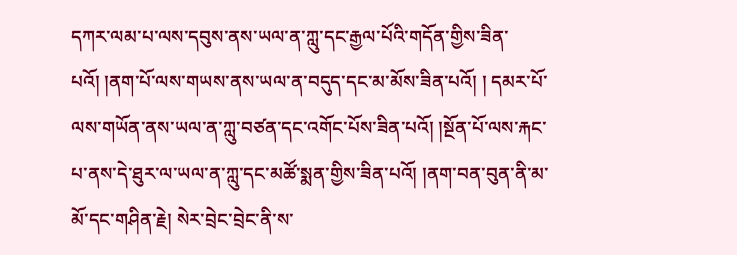དཀར་ལམ་པ་ལས་དབུས་ནས་ཡལ་ན་ཀླུ་དང་རྒྱལ་པོའི་གདོན་གྱིས་ཟིན་པའོ། །ནག་པོ་ལས་གཡས་ནས་ཡལ་ན་བདུད་དང་མ་མོས་ཟིན་པའོ། ། དམར་པོ་ལས་གཡོན་ནས་ཡལ་ན་ཀླུ་བཙན་དང་འགོང་པོས་ཟིན་པའོ། །སྔོན་པོ་ལས་རྐང་པ་ནས་དེ་ཐུར་ལ་ཡལ་ན་ཀླུ་དང་མཚོ་སྨན་གྱིས་ཟིན་པའོ། །ནག་བན་བུན་ནི་མ་མོ་དང་གཤིན་རྗེ། སེར་བྲེང་བྲེང་ནི་ས་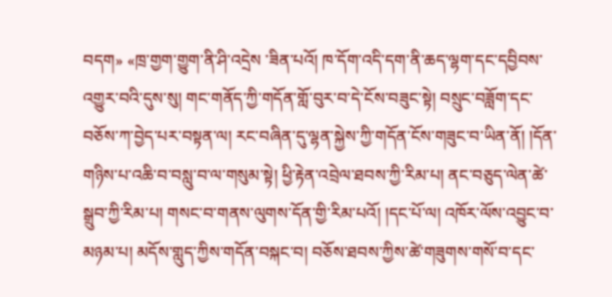བདག» «ཁྲ་གྱག་གྱུག་ནི་ཤི་འདྲེས ་ཟིན་པའོ། ཁ་དོག་འདི་དག་ནི་ཆད་ལྷག་དང་དབྱིབས་འགྱུར་བའི་དུས་སུ། གང་གནོད་ཀྱི་གདོན་གློ་བུར་བ་དེ་ངོས་བཟུང་སྟེ། བསྲུང་བཟློག་དང་བཅོས་ཀ་བྱེད་པར་བསྟན་ལ། རང་བཞིན་དུ་ལྷན་སྐྱེས་ཀྱི་གདོན་ངོས་གཟུང་བ་ཡིན་ནོ། །དོན་གཉིས་པ་འཆི་བ་བསླུ་བ་ལ་གསུམ་སྟེ། ཕྱི་རྟེན་འབྲེལ་ཐབས་ཀྱི་རིམ་པ། ནང་བཅུད་ལེན་ཚེ་སྒྲུབ་ཀྱི་རིམ་པ། གསང་བ་གནས་ལུགས་དོན་གྱི་རིམ་པའོ། །དང་པོ་ལ། འཁོར་ལོས་འབྱུང་བ་མཉམ་པ། མདོས་གླུད་ཀྱིས་གདོན་བསྐང་བ། བཅོས་ཐབས་ཀྱིས་ཚེ་གཟུགས་གསོ་བ་དང་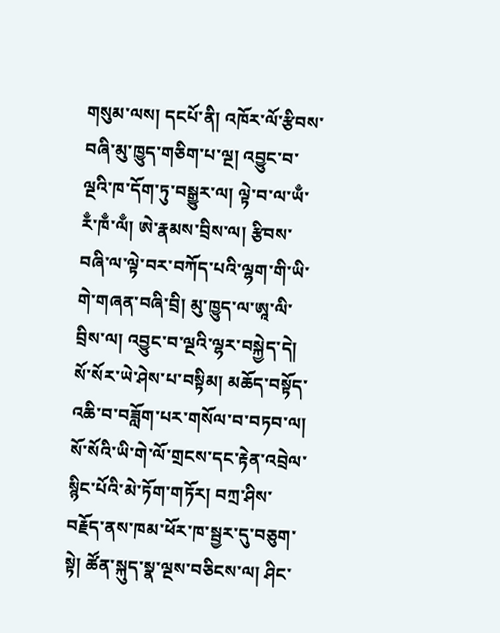གསུམ་ལས། དངཔོ་ནི། འཁོར་ལོ་རྩིབས་བཞི་མུ་ཁྱུད་གཅིག་པ་ལྔ། འབྱུང་བ་ལྔའི་ཁ་དོག་ཏུ་བསྒྱུར་ལ། ལྟེ་བ་ལ་ཡྃ་རྃ་ཁྃ་ལྃ། ཨེ་རྣམས་བྲིས་ལ། རྩིབས་བཞི་ལ་ལྟེ་བར་བཀོད་པའི་ལྷག་གི་ཡི་གེ་གཞན་བཞི་བྲི། མུ་ཁྱུད་ལ་ཨཱ་ལི་བྲིས་ལ། འབྱུང་བ་ལྔའི་ལྷར་བསྐྱེད་དེ། སོ་སོར་ཡེ་ཤེས་པ་བསྟིམ། མཆོད་བསྟོད་འཆི་བ་བཟློག་པར་གསོལ་བ་བཏབ་ལ། སོ་སོའི་ཡི་གེ་ལོ་གྲངས་དང་རྟེན་འབྲེལ་སྙིང་པོའི་མེ་ཏོག་གཏོར། བཀྲ་ཤིས་བརྗོད་ནས་ཁམ་ཕོར་ཁ་སྦྱར་དུ་བཅུག་སྟེ། ཚོན་སྐུད་སྣ་ལྔས་བཅིངས་ལ། ཤིང་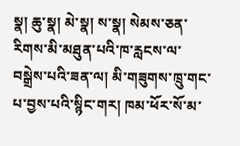སྣ། ཆུ་སྣ། མེ་སྣ། ས་སྣ། སེམས་ཅན་རིགས་མི་མཐུན་པའི་ཁ་རླངས་ལ་བསྒྲེས་པའི་ཟན་ལ། མི་གཟུགས་ཁྲུ་གང་པ་བྱས་པའི་སྙིང་གར། ཁམ་ཕོར་སོ་མ་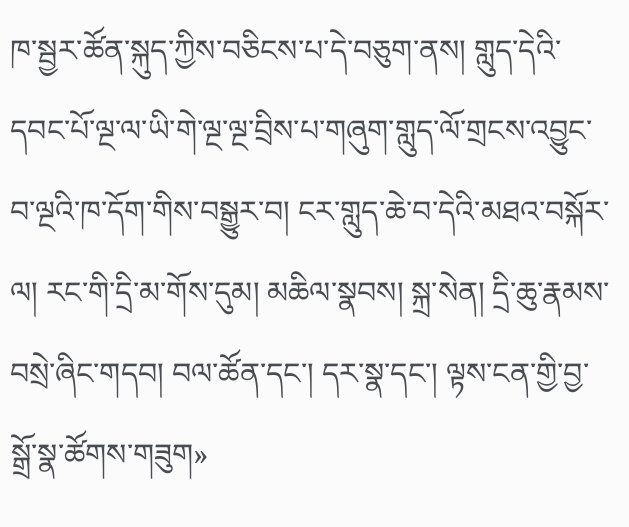ཁ་སྦྱར་ཚོན་སྐུད་ཀྱིས་བཅིངས་པ་དེ་བཅུག་ནས། གླུད་དེའི་དབང་པོ་ལྔ་ལ་ཡི་གེ་ལྔ་ལྔ་བྲིས་པ་གཞུག་གླུད་ལོ་གྲངས་འབྱུང་བ་ལྔའི་ཁ་དོག་གིས་བསྒྱུར་བ། ངར་གླུད་ཆེ་བ་དེའི་མཐའ་བསྐོར་ལ། རང་གི་དྲི་མ་གོས་དུམ། མཆིལ་སྣབས། སྐྲ་སེན། དྲི་ཆུ་རྣམས་བསྲེ་ཞིང་གདབ། བལ་ཚོན་དང་། དར་སྣ་དང་། ལྟས་ངན་གྱི་བྱ་སྒྲོ་སྣ་ཚོགས་གཟུག»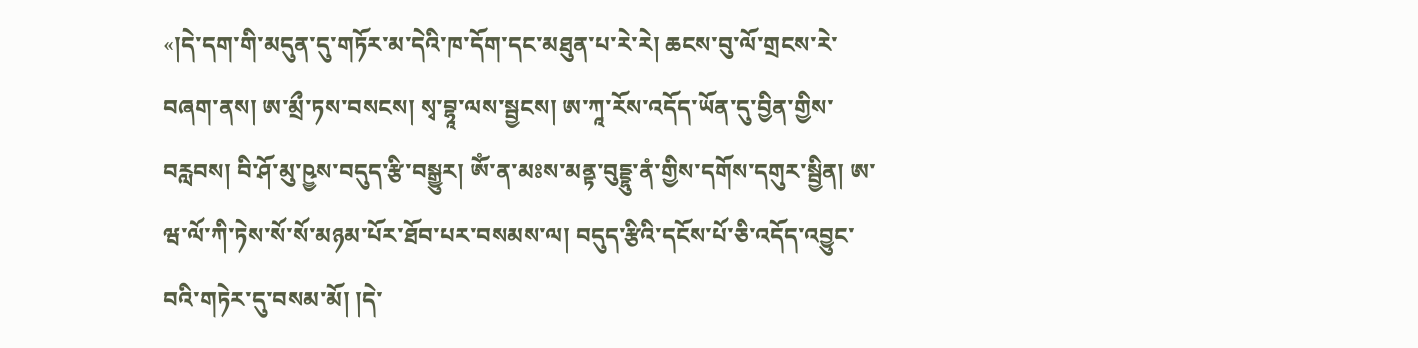«།དེ་དག་གི་མདུན་དུ་གཏོར་མ་དེའི་ཁ་དོག་དང་མཐུན་པ་རེ་རེ། ཆངས་བུ་ལོ་གྲངས་རེ་བཞག་ནས། ཨ་མྲྀ་ཏས་བསངས། སྭ་བྷཱ་ལས་སྦྱངས། ཨ་ཀཱ་རོས་འདོད་ཡོན་དུ་བྱིན་གྱིས་བརླབས། བི་ཤོ་མུ་ཥྱས་བདུད་རྩི་བསྒྱུར། ཨོཾ་ན་མཿས་མནྟ་བུདྡྷུ་ནཾ་གྱིས་དགོས་དགུར་སྦྱིན། ཨ་ཝ་ལོ་ཀི་ཏེས་སོ་སོ་མཉམ་པོར་ཐོབ་པར་བསམས་ལ། བདུད་རྩིའི་དངོས་པོ་ཅི་འདོད་འབྱུང་བའི་གཏེར་དུ་བསམ་མོ། །དེ་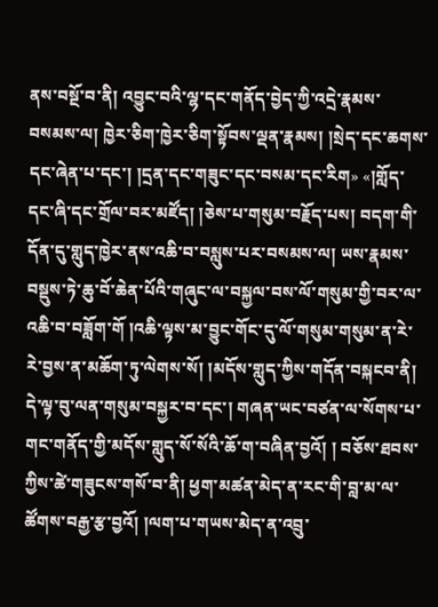ནས་བསྔོ་བ་ནི། འབྱུང་བའི་ལྷ་དང་གནོད་བྱེད་ཀྱི་འདྲེ་རྣམས་བསམས་ལ། ཁྱེར་ཅིག་ཁྱེར་ཅིག་སྟོབས་ལྡན་རྣམས། །སྲེད་དང་ཆགས་དང་ཞེན་པ་དང་། །དྲན་དང་གཟུང་དང་བསམ་དང་རིག» «།གློད་དང་ཞི་དང་གྲོལ་བར་མཛོད། །ཅེས་པ་གསུམ་བརྗོད་པས། བདག་གི་དོན་དུ་གླུད་ཁྱེར་ནས་འཆི་བ་བསླུས་པར་བསམས་ལ། ཡས་རྣམས་བསྡུས་ཏེ་ཆུ་བོ་ཆེན་པོའི་གཞུང་ལ་བསྐྱལ་བས་ལོ་གསུམ་གྱི་བར་ལ་འཆི་བ་བཟློག་གོ །འཆི་ལྟས་མ་བྱུང་གོང་དུ་ལོ་གསུམ་གསུམ་ན་རེ་རེ་བྱས་ན་མཆོག་ཏུ་ལེགས་སོ། །མདོས་གླུད་ཀྱིས་གདོན་བསྐངབ་ནི། དེ་ལྟ་བུ་ལན་གསུམ་བསྐྱར་བ་དང་། གཞན་ཡང་བཙན་ལ་སོགས་པ་གང་གནོད་གྱི་མདོས་གླུད་སོ་སོའི་ཆོ་ག་བཞིན་བྱའོ། ། བཅོས་ཐབས་ཀྱིས་ཚེ་གཟུངས་གསོ་བ་ནི། ཕྱག་མཚན་མེད་ན་རང་གི་བླ་མ་ལ་ཚོགས་བརྒྱ་རྩ་བྱའོ། །ལག་པ་གཡས་མེད་ན་འབྲུ་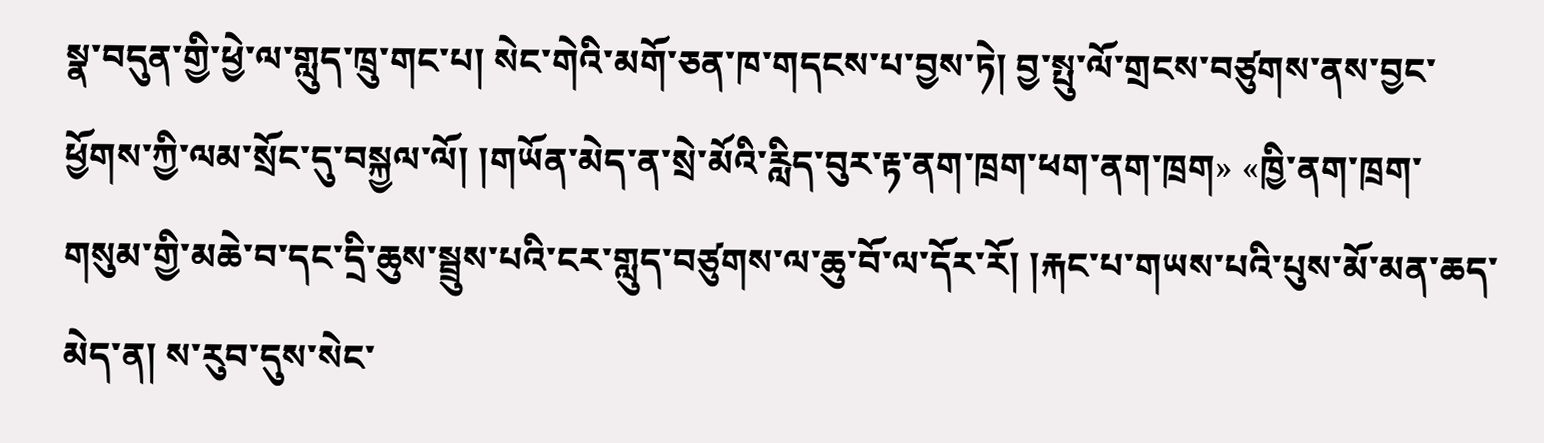སྣ་བདུན་གྱི་ཕྱེ་ལ་གླུད་ཁྲུ་གང་པ། སེང་གེའི་མགོ་ཅན་ཁ་གདངས་པ་བྱས་ཏེ། བྱ་སྤུ་ལོ་གྲངས་བཙུགས་ནས་བྱང་ཕྱོགས་ཀྱི་ལམ་སྲོང་དུ་བསྐྱལ་ལོ། །གཡོན་མེད་ན་སྲེ་མོའི་རླིད་བུར་རྟ་ནག་ཁྲག་ཕག་ནག་ཁྲག» «ཁྱི་ནག་ཁྲག་གསུམ་གྱི་མཆེ་བ་དང་དྲི་ཆུས་སྦྲུས་པའི་ངར་གླུད་བཙུགས་ལ་ཆུ་བོ་ལ་དོར་རོ། །རྐང་པ་གཡས་པའི་པུས་མོ་མན་ཆད་མེད་ན། ས་རུབ་དུས་སེང་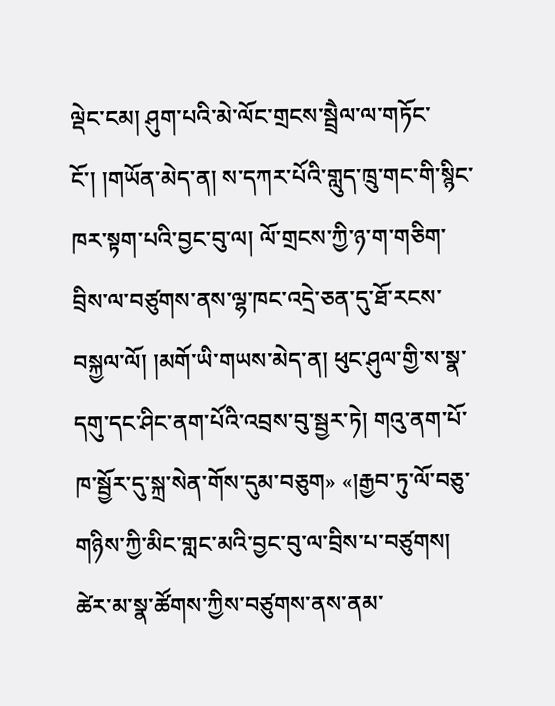ལྡེང་ངམ། ཤུག་པའི་མེ་ལོང་གྲངས་སྦྲཻལ་ལ་གཏོང་ངོ་། །གཡོན་མེད་ན། ས་དཀར་པོའི་གླུད་ཁྲུ་གང་གི་སྙིང་ཁར་སྟག་པའི་བྱང་བུ་ལ། ལོ་གྲངས་ཀྱི་ཉ་ག་གཅིག་བྲིས་ལ་བཙུགས་ནས་ལྷ་ཁང་འདྲེ་ཅན་དུ་ཐོ་རངས་བསྐྱལ་ལོ། །མགོ་ཡི་གཡས་མེད་ན། ཕུང་ཤུལ་གྱི་ས་སྣ་དགུ་དང་ཤིང་ནག་པོའི་འབྲས་བུ་སྦྱར་ཏེ། གའུ་ནག་པོ་ཁ་སྦྱོར་དུ་སྐྲ་སེན་གོས་དུམ་བཅུག» «།རྒྱབ་ཏུ་ལོ་བཅུ་གཉིས་ཀྱི་མིང་གླང་མའི་བྱང་བུ་ལ་བྲིས་པ་བཙུགས། ཚེར་མ་སྣ་ཚོགས་ཀྱིས་བཙུགས་ནས་ནམ་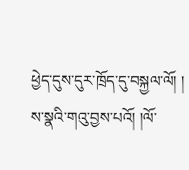ཕྱེད་དུས་དུར་ཁྲོད་དུ་བསྐྱལ་ལོ། ། ས་སྣའི་གའུ་བྱས་པའོ། །ལོ་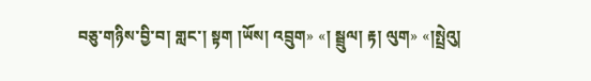བཅུ་གཉིས་བྱི་བ། གླང་། སྟག །ཡོས། འབྲུག» «། སྦྲུལ། རྟ། ལུག» «།སྤྲེའུ།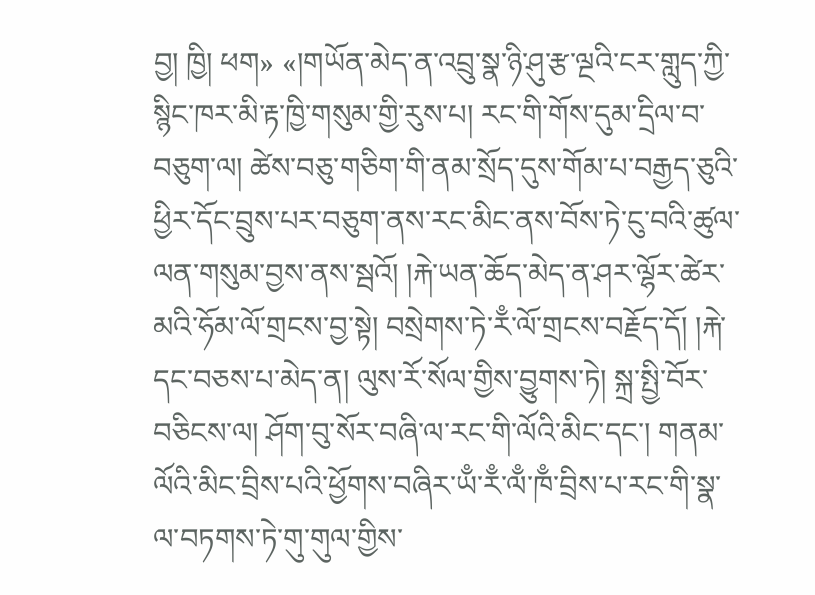བྱ། ཁྱི། ཕག» «།གཡོན་མེད་ན་འབྲུ་སྣ་ཉི་ཤུ་རྩ་ལྔའི་ངར་གླུད་ཀྱི་སྙིང་ཁར་མི་རྟ་ཁྱི་གསུམ་གྱི་རུས་པ། རང་གི་གོས་དུམ་དྲིལ་བ་བཅུག་ལ། ཚེས་བཅུ་གཅིག་གི་ནམ་སྲོད་དུས་གོམ་པ་བརྒྱད་ཅུའི་ཕྱིར་དོང་བྲུས་པར་བཅུག་ནས་རང་མིང་ནས་བོས་ཏེ་ངུ་བའི་ཚུལ་ལན་གསུམ་བྱས་ནས་སྦའོ། །རྐེ་ཡན་ཆོད་མེད་ན་ཤར་ལྷོར་ཚེར་མའི་ཧོམ་ལོ་གྲངས་བྱ་སྟེ། བསྲེགས་ཏེ་རྃ་ལོ་གྲངས་བརྗོད་དོ། །རྐེ་དང་བཅས་པ་མེད་ན། ལུས་རོ་སོལ་གྱིས་བྱུགས་ཏེ། སྐྲ་སྤྱི་བོར་བཅིངས་ལ། ཤོག་བུ་སོར་བཞི་ལ་རང་གི་ལོའི་མིང་དང་། གནམ་ལོའི་མིང་བྲིས་པའི་ཕྱོགས་བཞིར་ཡྃ་རྃ་ལྃ་ཁྃ་བྲིས་པ་རང་གི་སྣ་ལ་བཏགས་ཏེ་གུ་གུལ་གྱིས་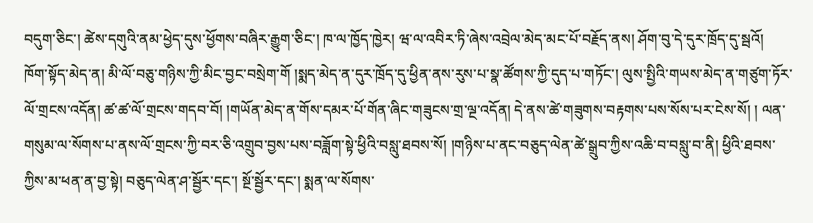བདུག་ཅིང་། ཚེས་དགུའི་ནམ་ཕྱེད་དུས་ཕྱོགས་བཞིར་རྒྱུག་ཅིང་། ཁ་ལ་ཁྱོད་ཁྱེར། ཝ་ལ་འབིར་ཏི་ཞེས་འབྲེལ་མེད་མང་པོ་བརྗོད་ནས། ཤོག་བུ་དེ་དུར་ཁྲོད་དུ་སྦའོ། ཁོག་སྟོད་མེད་ན། མི་ལོ་བཅུ་གཉིས་ཀྱི་མིང་བྱང་བསྲེག་གོ །སྨད་མེད་ན་དུར་ཁྲོད་དུ་ཕྱིན་ནས་རུས་པ་སྣ་ཚོགས་ཀྱི་དུད་པ་གཏོང་། ལུས་སྤྱིའི་གཡས་མེད་ན་གཙུག་ཏོར་ལོ་གྲངས་འདོན། ཚ་ཚ་ལོ་གྲངས་གདབ་བོ། །གཡོན་མེད་ན་གོས་དམར་པོ་གོན་ཞིང་གཟུངས་གྲ་ལྔ་འདོན། དེ་ནས་ཚེ་གཟུགས་བརྟགས་པས་སོས་པར་ངེས་སོ། ། ལན་གསུམ་ལ་སོགས་པ་ནས་ལོ་གྲངས་ཀྱི་བར་ཅི་འགྲུབ་བྱས་པས་བཟློག་སྟེ་ཕྱིའི་བསླུ་ཐབས་སོ། །གཉིས་པ་ནང་བཅུད་ལེན་ཚེ་སྒྲུབ་ཀྱིས་འཆི་བ་བསླུ་བ་ནི། ཕྱིའི་ཐབས་ཀྱིས་མ་ཕན་ན་བྱ་སྟེ། བཅུད་ལེན་ཤ་སྦྱོར་དང་། སྔོ་སྦྱོར་དང་། སྨན་ལ་སོགས་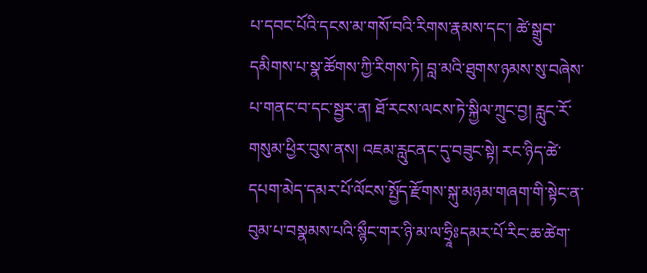པ་དབང་པོའི་དངས་མ་གསོ་བའི་རིགས་རྣམས་དང་། ཚེ་སྒྲུབ་དམིགས་པ་སྣ་ཚོགས་ཀྱི་རིགས་ཏེ། བླ་མའི་ཐུགས་ཉམས་སུ་བཞེས་པ་གནང་བ་དང་སྦྱར་ན། ཐོ་རངས་ལངས་ཏེ་སྐྱིལ་ཀྲུང་བྱ། རླུང་རོ་གསུམ་ཕྱིར་བུས་ནས། འཇམ་རླུངནང་དུ་བཟུང་སྟེ། རང་ཉིད་ཚེ་དཔག་མེད་དམར་པོ་ལོངས་སྤྱོད་རྫོགས་སྐུ་མཉམ་གཞག་གི་སྟེང་ན་བུམ་པ་བསྣམས་པའི་སྙྀང་གར་ཉི་མ་ལ་ཧྲཱིཿདམར་པོ་རིང་ཆ་ཚེག་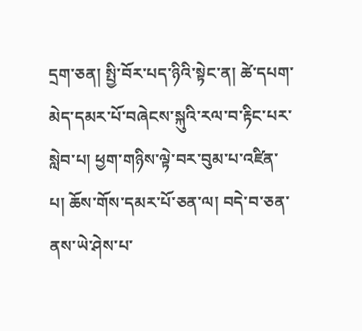དྲག་ཅན། སྤྱི་བོར་པད་ཉིའི་སྟེང་ན། ཚེ་དཔག་མེད་དམར་པོ་བཞེངས་སྐུའི་རལ་བ་རྟིང་པར་སླེབ་པ། ཕྱག་གཉིས་ལྟེ་བར་བུམ་པ་འཛིན་པ། ཆོས་གོས་དམར་པོ་ཅན་ལ། བདེ་བ་ཅན་ནས་ཡེ་ཤེས་པ་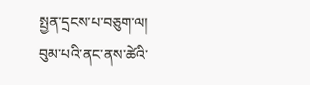སྤྱན་དྲངས་པ་བཅུག་ལ། བུམ་པའི་ནང་ནས་ཚེའི་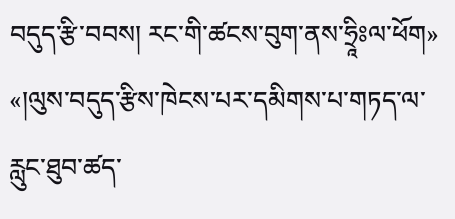བདུད་རྩི་བབས། རང་གི་ཚངས་བུག་ནས་ཧྲཱིཿལ་ཕོག» «།ལུས་བདུད་རྩིས་ཁེངས་པར་དམིགས་པ་གཏད་ལ་རླུང་ཐུབ་ཚད་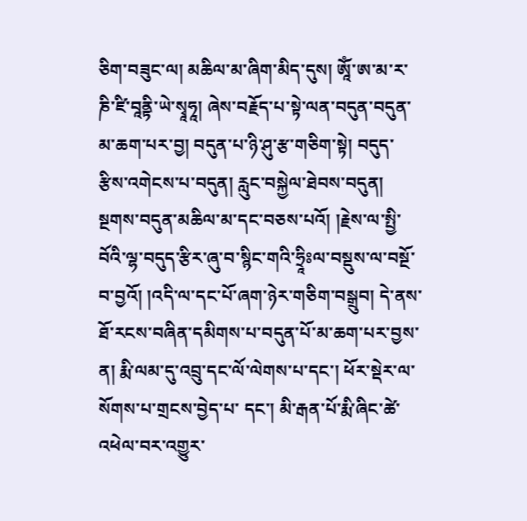ཅིག་བཟུང་ལ། མཆིལ་མ་ཞིག་མིད་དུས། ཨཱོཾ་ཨ་མ་ར་ཎི་ཛི་བཱནྟི་ཡེ་སྭཱཧཱ། ཞེས་བརྗོད་པ་སྟེ་ལན་བདུན་བདུན་མ་ཆག་པར་བྱ། བདུན་པ་ཉི་ཤུ་རྩ་གཅིག་སྟེ། བདུད་རྩིས་འགེངས་པ་བདུན། རླུང་བསྐྱེལ་ཐེབས་བདུན། སྔགས་བདུན་མཆིལ་མ་དང་བཅས་པའོ། །རྗེས་ལ་སྤྱི་བོའི་ལྷ་བདུད་རྩིར་ཞུ་བ་སྙིང་གའི་ཧྲཱིཿལ་བསྡུས་ལ་བསྔོ་བ་བྱའོ། །འདི་ལ་དང་པོ་ཞག་ཉེར་གཅིག་བསྒྲུབ། དེ་ནས་ཐོ་རངས་བཞིན་དམིགས་པ་བདུན་པོ་མ་ཆག་པར་བྱས་ན། རྨི་ལམ་དུ་འབྲུ་དང་ལོ་ལེགས་པ་དང་། ཕོར་སྡེར་ལ་སོགས་པ་གྲངས་བྱེད་པ་ དང་། མི་རྒན་པོ་རྨི་ཞིང་ཚེ་འཕེལ་བར་འགྱུར་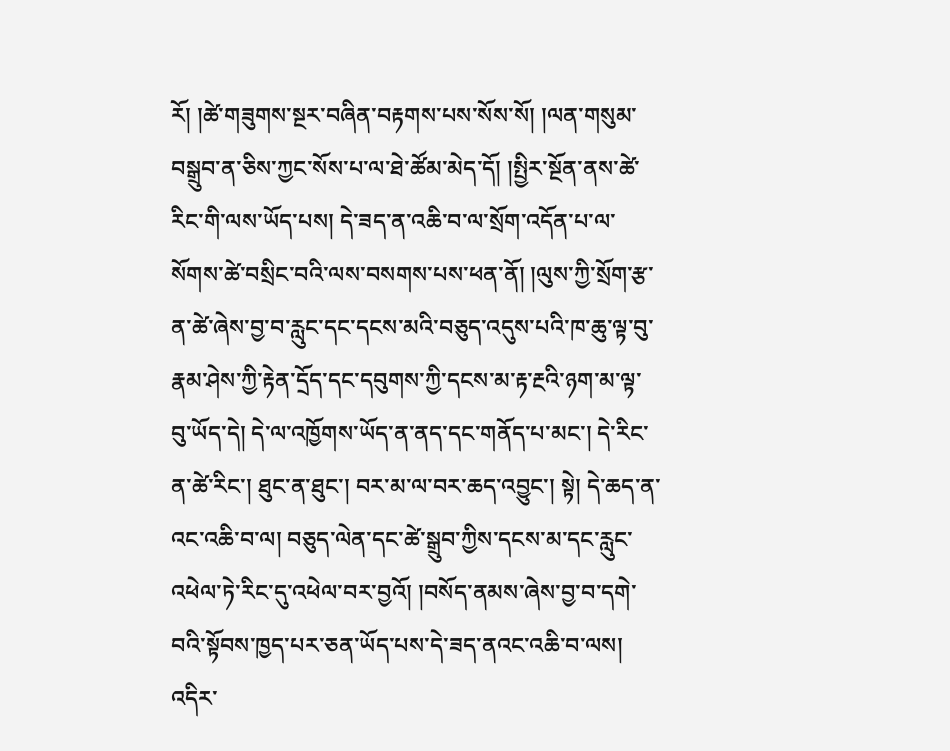རོ། །ཚེ་གཟུགས་སྔར་བཞིན་བརྟགས་པས་སོས་སོ། །ལན་གསུམ་བསྒྲུབ་ན་ཅིས་ཀྱང་སོས་པ་ལ་ཐེ་ཚོམ་མེད་དོ། །སྤྱིར་སྔོན་ནས་ཚེ་རིང་གི་ལས་ཡོད་པས། དེ་ཟད་ན་འཆི་བ་ལ་སྲོག་འདོན་པ་ལ་སོགས་ཚེ་བསྲིང་བའི་ལས་བསགས་པས་ཕན་ནོ། །ལུས་ཀྱི་སྲོག་རྩ་ན་ཚེ་ཞེས་བྱ་བ་རླུང་དང་དངས་མའི་བཅུད་འདུས་པའི་ཁ་ཆུ་ལྟ་བུ་རྣམ་ཤེས་ཀྱི་རྟེན་དྲོད་དང་དབུགས་ཀྱི་དངས་མ་རྟ་རྔའི་ཉག་མ་ལྟ་བུ་ཡོད་དེ། དེ་ལ་འཁྱོགས་ཡོད་ན་ནད་དང་གནོད་པ་མང་། དེ་རིང་ན་ཚེ་རིང་། ཐུང་ན་ཐུང་། བར་མ་ལ་བར་ཆད་འབྱུང་། སྟེ། དེ་ཆད་ན་འང་འཆི་བ་ལ། བཅུད་ལེན་དང་ཚེ་སྒྲུབ་ཀྱིས་དངས་མ་དང་རླུང་འཕེལ་ཏེ་རིང་དུ་འཕེལ་བར་བྱའོ། །བསོད་ནམས་ཞེས་བྱ་བ་དགེ་བའི་སྟོབས་ཁྱད་པར་ཅན་ཡོད་པས་དེ་ཟད་ནའང་འཆི་བ་ལས། འདིར་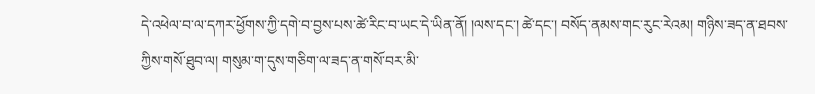དེ་འཕེལ་བ་ལ་དཀར་ཕྱོགས་ཀྱི་དགེ་བ་བྱས་པས་ཚེ་རིང་བ་ཡང་དེ་ཡིན་ནོ། །ལས་དང་། ཚེ་དང་། བསོད་ནམས་གང་རུང་རེའམ། གཉིས་ཟད་ན་ཐབས་ཀྱིས་གསོ་ཐུབ་ལ། གསུམ་ག་དུས་གཅིག་ལ་ཟད་ན་གསོ་བར་མི་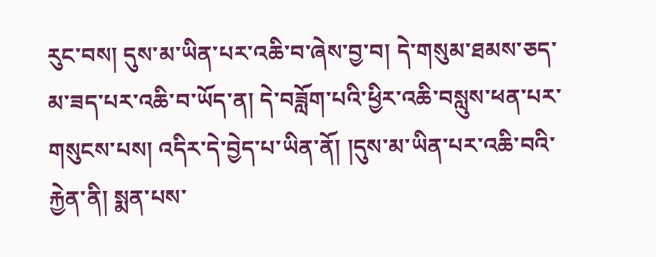རུང་བས། དུས་མ་ཡིན་པར་འཆི་བ་ཞེས་བྱ་བ། དེ་གསུམ་ཐམས་ཅད་མ་ཟད་པར་འཆི་བ་ཡོད་ན། དེ་བཟློག་པའི་ཕྱིར་འཆི་བསླུས་ཕན་པར་གསུངས་པས། འདིར་དེ་བྱེད་པ་ཡིན་ནོ། །དུས་མ་ཡིན་པར་འཆི་བའི་རྐྱེན་ནི། སྨན་པས་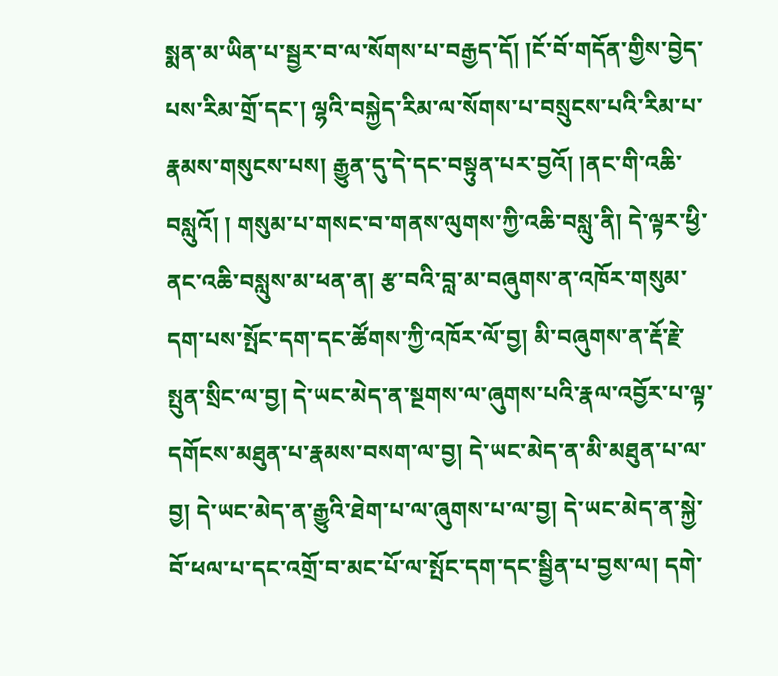སྨན་མ་ཡིན་པ་སྦྱར་བ་ལ་སོགས་པ་བརྒྱད་དོ། །ངོ་བོ་གདོན་གྱིས་བྱེད་པས་རིམ་གྲོ་དང་། ལྷའི་བསྐྱེད་རིམ་ལ་སོགས་པ་བསྲུངས་པའི་རིམ་པ་རྣམས་གསུངས་པས། རྒྱུན་དུ་དེ་དང་བསྟུན་པར་བྱའོ། །ནང་གི་འཆི་བསླུའོ། ། གསུམ་པ་གསང་བ་གནས་ལུགས་ཀྱི་འཆི་བསླུ་ནི། དེ་ལྟར་ཕྱི་ནང་འཆི་བསླུས་མ་ཕན་ན། རྩ་བའི་བླ་མ་བཞུགས་ན་འཁོར་གསུམ་དག་པས་སྤོང་དག་དང་ཚོགས་ཀྱི་འཁོར་ལོ་བྱ། མི་བཞུགས་ན་རྡོ་རྗེ་སྤུན་སྲིང་ལ་བྱ། དེ་ཡང་མེད་ན་སྔགས་ལ་ཞུགས་པའི་རྣལ་འབྱོར་པ་ལྟ་དགོངས་མཐུན་པ་རྣམས་བསག་ལ་བྱ། དེ་ཡང་མེད་ན་མི་མཐུན་པ་ལ་བྱ། དེ་ཡང་མེད་ན་རྒྱུའི་ཐེག་པ་ལ་ཞུགས་པ་ལ་བྱ། དེ་ཡང་མེད་ན་སྐྱེ་བོ་ཕལ་པ་དང་འགྲོ་བ་མང་པོ་ལ་སྤོང་དག་དང་སྦྱིན་པ་བྱས་ལ། དགེ་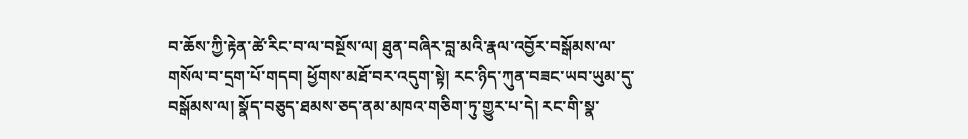བ་ཆོས་ཀྱི་རྟེན་ཚེ་རིང་བ་ལ་བསྔོས་ལ། ཐུན་བཞིར་བླ་མའི་རྣལ་འབྱོར་བསྒོམས་ལ་གསོལ་བ་དྲག་པོ་གདབ། ཕྱོགས་མཐོ་བར་འདུག་སྟེ། རང་ཉིད་ཀུན་བཟང་ཡབ་ཡུམ་དུ་བསྒོམས་ལ། སྣོད་བཅུད་ཐམས་ཅད་ནམ་མཁའ་གཅིག་ཏུ་གྱུར་པ་དེ། རང་གི་སྣ་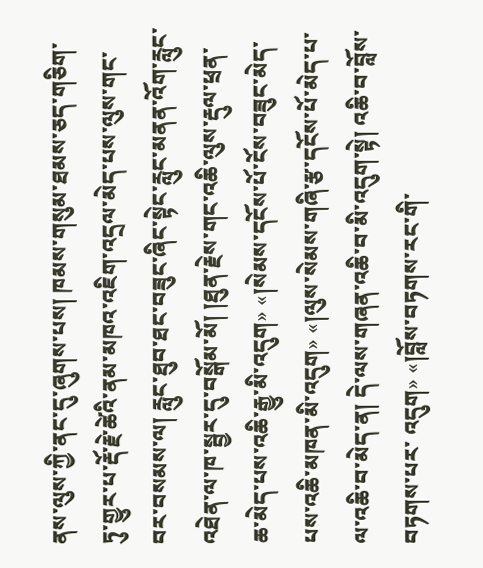ནས་ལུས་ཀྱི་ནང་དུ་ཞུགས་པས། ཁམས་གསུམ་ཐམས་ཅད་གཅིག་ཏུ་གྱུར་པ་རྡོ་རྗེ་ཚེའི་ནམ་མཁའ་འཇིག་འདྲལ་མེད་པས་ལུས་གང་བར་བསམས་ལ། རླུང་ཐུབ་ཐང་བཟུང་ཞིང་སྟེང་རླུང་མནན་འོག་རླུང་འཐེན་ལ་ཁ་སྦྱར་དུ་བསྒོམ་མོ། །ཐུན་རྗེས་གང་འཆི་ལུས་རྡུལ་ཕྲན་ཆ་མེད་པས་འཆི་རྒྱུ་མི་འདུག» «།སེམས་དངོས་པོ་ངོས་བཟུང་མེད་པས་འཆི་མཁན་མི་འདུག» «།ལུས་སེམས་གཞི་རྩ་དངོས་པོ་མེད་པ་ལ་འཆི་བ་མེད་ན། དེ་ལས་གཞན་འཆི་བ་མི་འདུག་སྟེ། འཆི་བ་བློས་བཏགས་པར་ འདུག» «།བློས་བཏགས་རང་གི་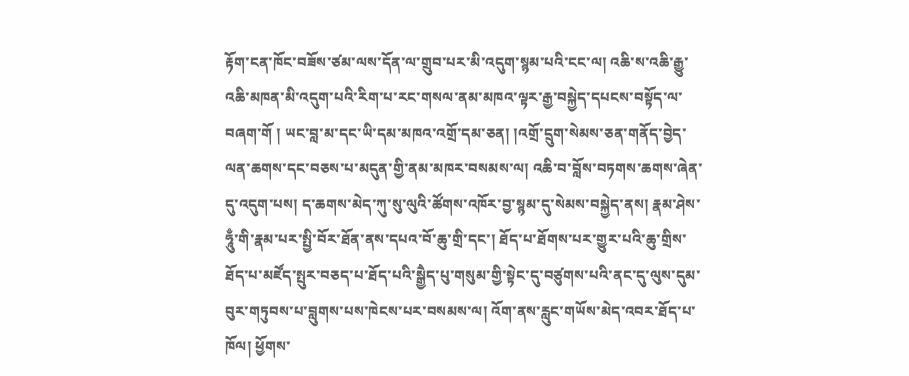རྟོག་ངན་ཁོང་བཟོས་ཙམ་ལས་དོན་ལ་གྲུབ་པར་མི་འདུག་སྙམ་པའི་ངང་ལ། འཆི་ས་འཆི་རྒྱུ་འཆི་མཁན་མི་འདུག་པའི་རིག་པ་རང་གསལ་ནམ་མཁའ་ལྟར་རྒྱ་བསྐྱེད་དཔངས་བསྟོད་ལ་བཞག་གོ ། ཡང་བླ་མ་དང་ཡི་དམ་མཁའ་འགྲོ་དམ་ཅན། །འགྲོ་དྲུག་སེམས་ཅན་གནོད་བྱེད་ལན་ཆགས་དང་བཅས་པ་མདུན་གྱི་ནམ་མཁར་བསམས་ལ། འཆི་བ་བློས་བཏགས་ཆགས་ཞེན་དུ་འདུག་པས། ད་ཆགས་མེད་ཀུ་སུ་ལུའི་ཚོགས་འཁོར་བྱ་སྙམ་དུ་སེམས་བསྐྱེད་ནས། རྣམ་ཤེས་ཧཱུྃ་གི་རྣམ་པར་སྤྱི་བོར་ཐོན་ནས་དཔའ་བོ་ཆུ་གྲི་དང་། ཐོད་པ་ཐོགས་པར་གྱུར་པའི་ཆུ་གྲིས་ཐོད་པ་མཛོད་སྤུར་བཅད་པ་ཐོད་པའི་སྒྱཻད་པུ་གསུམ་གྱི་སྟེང་དུ་བཙུགས་པའི་ནང་དུ་ལུས་དུམ་བུར་གཏུབས་པ་བླུགས་པས་ཁེངས་པར་བསམས་ལ། འོག་ནས་རླུང་གཡོས་མེད་འབར་ཐོད་པ་ཁོལ། ཕྱོགས་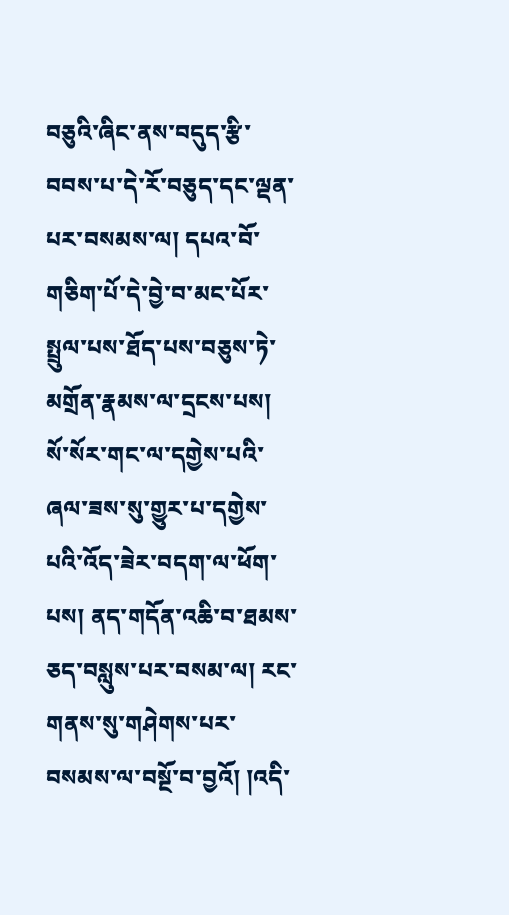བཅུའི་ཞིང་ནས་བདུད་རྩི་བབས་པ་དེ་རོ་བཅུད་དང་ལྡན་པར་བསམས་ལ། དཔའ་བོ་གཅིག་པོ་དེ་བྱེ་བ་མང་པོར་སྤྲུལ་པས་ཐོད་པས་བཅུས་ཏེ་མགྲོན་རྣམས་ལ་དྲངས་པས། སོ་སོར་གང་ལ་དགྱེས་པའི་ཞལ་ཟས་སུ་གྱུར་པ་དགྱེས་པའི་འོད་ཟེར་བདག་ལ་ཕོག་པས། ནད་གདོན་འཆི་བ་ཐམས་ཅད་བསླུས་པར་བསམ་ལ། རང་གནས་སུ་གཤེགས་པར་བསམས་ལ་བསྔོ་བ་བྱའོ། །འདི་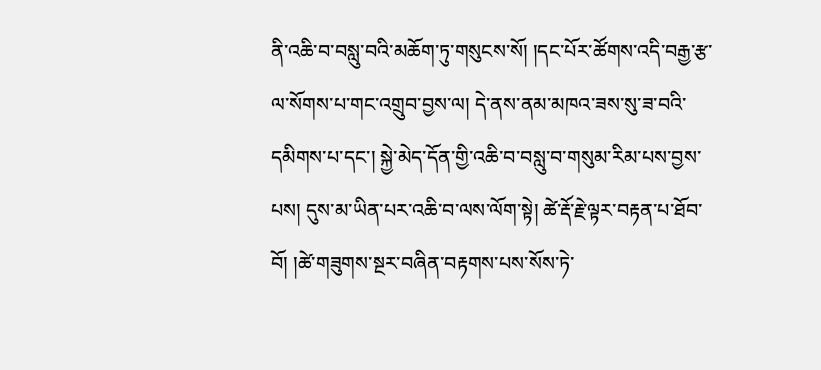ནི་འཆི་བ་བསླུ་བའི་མཆོག་ཏུ་གསུངས་སོ། །དང་པོར་ཚོགས་འདི་བརྒྱ་རྩ་ལ་སོགས་པ་གང་འགྲུབ་བྱས་ལ། དེ་ནས་ནམ་མཁའ་ཟས་སུ་ཟ་བའི་དམིགས་པ་དང་། སྐྱེ་མེད་དོན་གྱི་འཆི་བ་བསླུ་བ་གསུམ་རིམ་པས་བྱས་པས། དུས་མ་ཡིན་པར་འཆི་བ་ལས་ལོག་སྟེ། ཚེ་རྡོ་རྗེ་ལྟར་བརྟན་པ་ཐོབ་བོ། །ཚེ་གཟུགས་སྔར་བཞིན་བརྟགས་པས་སོས་ཏེ་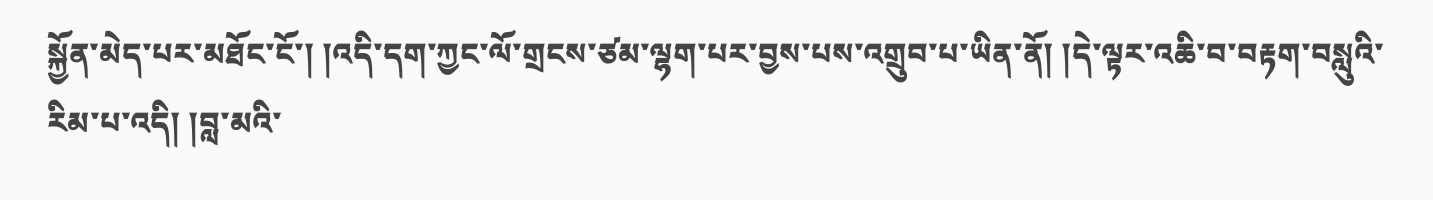སྐྱོན་མེད་པར་མཐོང་ངོ་། །འདི་དག་ཀྱང་ལོ་གྲངས་ཙམ་ལྷག་པར་བྱས་པས་འགྲུབ་པ་ཡིན་ནོ། །དེ་ལྟར་འཆི་བ་བརྟག་བསླུའི་རིམ་པ་འདི། །བླ་མའི་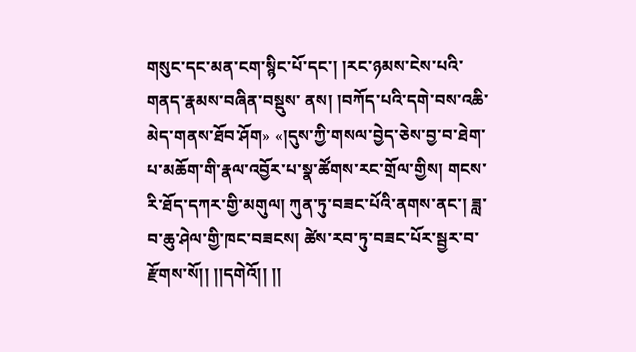གསུང་དང་མན་ངག་སྙིང་པོ་དང་། །རང་ཉམས་ངེས་པའི་གནད་རྣམས་བཞིན་བསྡུས་ ནས། །བཀོད་པའི་དགེ་བས་འཆི་མེད་གནས་ཐོབ་ཤོག» «།དུས་ཀྱི་གསལ་བྱེད་ཅེས་བྱ་བ་ཐེག་པ་མཆོག་གི་རྣལ་འབྱོར་པ་སྣ་ཚོགས་རང་གྲོལ་གྱིས། གངས་རི་ཐོད་དཀར་གྱི་མགུལ། ཀུན་ཏུ་བཟང་པོའི་ནགས་ནང་། ཟླ་བ་ཆུ་ཤེལ་གྱི་ཁང་བཟངས། ཚེས་རབ་ཏུ་བཟང་པོར་སྦྱར་བ་རྫོགས་སོ།། །།དགེའོ།། །།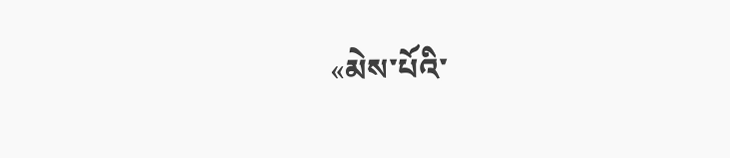«མེས་པོའི་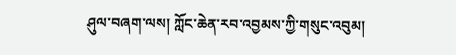ཤུལ་བཞག་ལས། ཀློང་ཆེན་རབ་འབྱམས་ཀྱི་གསུང་འབུམ།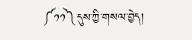༼༡༡༽དུས་ཀྱི་གསལ་བྱེད།